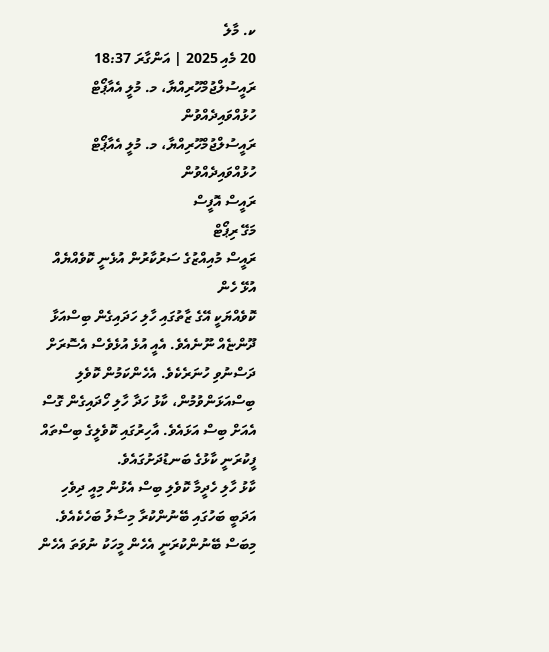ކ. މާލެ
20 މެއި 2025 | އަންގާރަ 18:37
ރައީސުލްޖުމްހޫރިއްޔާ، މ. މުލީ އެއާޕޯޓް ހުޅުއްވައިދެއްވުން
ރައީސުލްޖުމްހޫރިއްޔާ، މ. މުލީ އެއާޕޯޓް ހުޅުއްވައިދެއްވުން
ރައީސް އޮފީސް
މަގޭ ރިޕޯޓް
ރައީސް މުއިއްޒުގެ ސަރުކާރުން އުޅެނީ ކޮވެއްޔެއް އުޅޭ ހެން
ކޮވެއްޔަކީ އޭގެ ޒާތުގައި ހާލި ހަދައިގެން ބިސްއަޅާ ދޫންޏެއް ނޫނެއެވެ. އެއީ އުޅެ އުޅެވެސް އެސޮރަށް ދަސްނުވި ހުނަރެކެވެ. އެހެންކަމުން ކޮވެލި ބިސްއަޅަންވުމުން، ކާޅު ހަދާ ހާލި ހޯދައިގެން ގޮސް އެއަށް ބިސް އަޅައެވެ. އާހިރުގައި ކޮވެލީގެ ބިސްތައް ފީކުރަނީ ކާޅުގެ ބަނޑުދަށުގައެވެ.
ކާޅު ހާލި ހެދީމާ ކޮވެލި ބިސް އެޅުން މިއީ ދިވެހި އަދަބީ ބަހުގައި ބޭނުންކުރާ މިސާލު ބަހެކެއެވެ. މިބަސް ބޭނުންކުރަނީ އެހެން މީހަކު ނުވަތަ އެހެން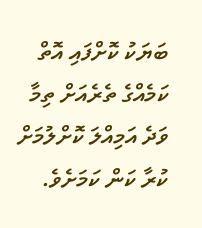ބަޔަކު ކޮށްފައި އޮތް ކަމެއްގެ ތެރެއަށް ތިމާ ވަދެ އަމިއްލަ ކޮށްލުމަށް ކުރާ ކަން ކަމަށެވެ.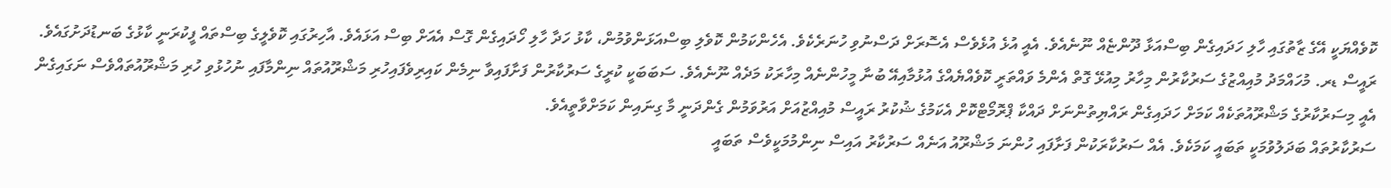ކޮވެއްޔަކީ އޭގެ ޒާތުގައި ހާލި ހަދައިގެން ބިސްއަޅާ ދޫންޏެއް ނޫނެއެވެ. އެއީ އުޅެ އުޅެވެސް އެސޮރަށް ދަސްނުވި ހުނަރެކެވެ. އެހެންކަމުން ކޮވެލި ބިސްއަޅަންވުމުން، ކާޅު ހަދާ ހާލި ހޯދައިގެން ގޮސް އެއަށް ބިސް އަޅައެވެ. އާހިރުގައި ކޮވެލީގެ ބިސްތައް ފީކުރަނީ ކާޅުގެ ބަނޑުދަށުގައެވެ.
ރައީސް ޑރ. މުހައްމަދު މުއިއްޒުގެ ސަރުކާރުން މިހާރު މިއުޅޭ ގޮތް އެންމެ ވައްތަރީ ކޮވެއްޔެއްގެ އުޅުމާއިއޭ ބުނާ މީހުންނެއް މިހާރަކު މަދެއް ނޫނެއެވެ. ސަބަބަކީ ކުރީގެ ސަރުކާރުން ފަށާފައިވާ ނިމެން ކައިރިވެފައިހުރި މަޝްރޫއުތައް ނިންމާފައި ނުހުޅުވި ހުރި މަޝްރޫއުތައްވެސް ނަގައިގެން އެއީ މިސަރުކާރުގެ މަޝްރޫއުތަކެއް ކަމަށް ހަދައިގެން ރައްޔިތުންނަށް ދައްކާ ޕްރޮމޯޓްކޮށް އެކަމުގެ ޝުކުރު ރައީސް މުއިއްޒުއަށް އަރުވަމުން ގެންދަނީ މާ ގިނައިން ކަމަށްވާތީއެވެ.
ސަރުކާރުތައް ބަދަލުވުމަކީ ތަބައީ ކަމަކެވެ. އެއް ސަރުކާރަކުން ފަށާފައި ހުންނަ މަޝްރޫއު އަނެއް ސަރުކާރު އައިސް ނިންމުމަކީވެސް ތަބައީ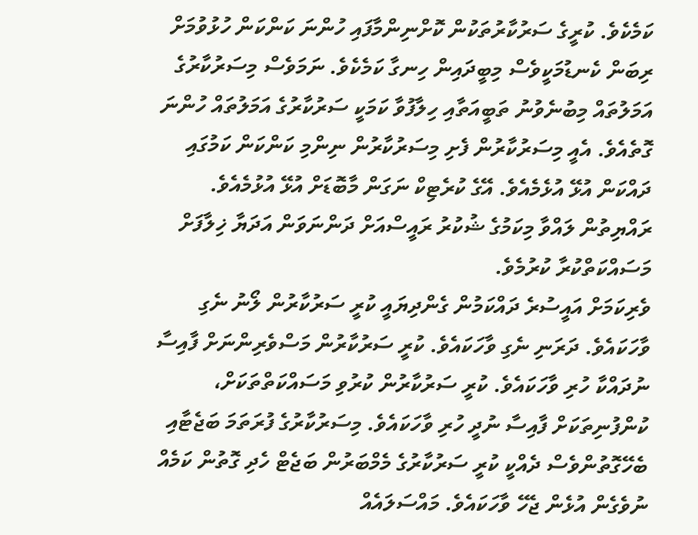ކަމެކެވެ. ކުރީގެ ސަރުކާރުތަކުން ކޮށްނިންމާފައި ހުންނަ ކަންކަން ހުޅުވުމަށް ރިބަން ކެނޑުމަކީވެސް މިބީދައިން ހިނގާ ކަމެކެވެ. ނަމަވެސް މިސަރުކާރުގެ އަމަލުތައް މިބުނެވުނު ތަބީއަތާއި ހިލާފުވާ ކަމަކީ ސަރުކާރުގެ އަމަލުތައް ހުންނަ ގޮތެއެވެ. އެއީ މިސަރުކާރުން ފެށި މިސަރުކާރުން ނިންމި ކަންކަން ކަމުގައި ދައްކަން އުޅޭ އުޅެމެއެވެ. އޭގެ ކުރެޓިކް ނަގަން މާބޮޑަށް އުޅޭ އުޅުމެއެވެ. ރައްޔިތުން ލައްވާ މިކަމުގެ ޝުކުރު ރައީސްއަށް ދަންނަވަން އަދަޔާ ޚިލާފަށް މަސައްކަތްކުރާ ކުރުމެވެ.
ވެރިކަމަށް އައީސުރެ ދައްކަމުން ގެންދިޔައީ ކުރީ ސަރުކާރުން ލޯނު ނެގި ވާހަކައެވެ. ދަރަނި ނެގި ވާހަކައެވެ. ކުރީ ސަރުކާރުން މަސްވެރިންނަށް ފާއިސާ ނުދައްކާ ހުރި ވާހަކައެވެ. ކުރީ ސަރުކާރުން ކުރުވި މަސައްކަތްތަކަށް، ކުންފުނިތަކަށް ފާއިސާ ނުދީ ހުރި ވާހަކައެވެ. މިސަރުކާރުގެ ފުރަތަމަ ބަޖެޓާއި ބެހޭގޮތުންވެސް ދެއްކީ ކުރީ ސަރުކާރުގެ މެމްބަރުން ބަޖެޓް ހެދި ގޮތުން ކަމެއް ނުވެގެން އުޅެން ޖެހޭ ވާހަކައެވެ. މައްސަލައެއް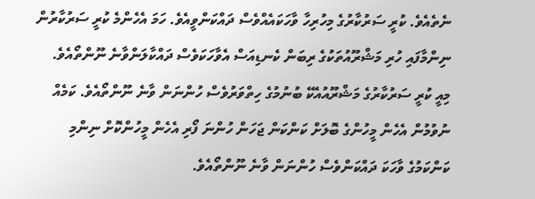ނެތެއެވެ. ކުރީ ސަރުކާރުގެ މިހުރިހާ ވާހަކައެއްވެސް ދައްކަންވީއެވެ. ހަމަ އެހެންމެ ކުރީ ސަރުކާރުން ނިންމާފައި ހުރި މަޝްރޫއުތަކުގެ ރިބަން ކެނޑިއަސް އެވާހަކަވެސް ދައްކާލަންވާނެ ނޫންތޯއެވެ. މިއީ ކުރީ ސަރުކާރުގެ މަޝްރޫއުއެކޭ ބުނުމުގެ ހިތްވަރުވެސް ހުންނަން ވާނެ ނޫންތޯއެވެ. ކަމެއް ނުވުމުން އެހެން މީހުންގެ ބޮލަށް ކަންކަން ޖަހަން ހުންނަ ފޯރި އެހެން މީހުންކޮށް ނިންމި ކަންކަމުގެ ވާހަކަ ދައްކަންވެސް ހުންނަން ވާނެ ނޫންތޯއެވެ.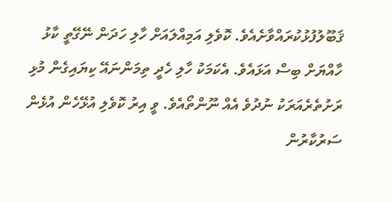ޤަބޫލުފުޅުކުރައްވާށެއެވެ. ކޮވެލި އަމިއްލައަށް ހާލި ހަދަން ނޭގޭތީ ކާޅު ހާއްޔަށް ބިސް އަޅައެވެ. އެކަމަކު ހާލި ހެދީ ތިމަންނައޭ ކިޔައިގެން މުޅި ރަށުތެރެއަރަކު ނުދުވެ އެއް ނޫންތޯއެވެ. ވީ އިރު ކޮވެލި އުޅޭހެން އުޅެން ސަރުކާރުން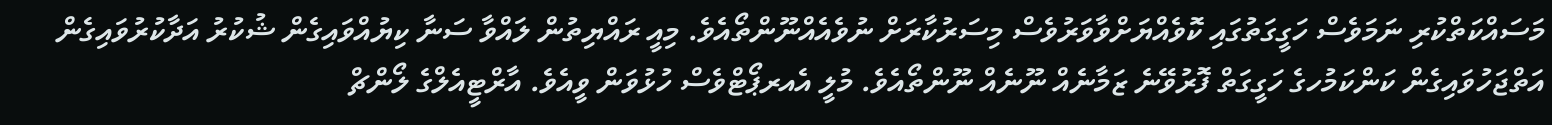މަސައްކަތްކުރި ނަމަވެސް ހަގީގަތުގައި ކޮވެއްޔަށްވާވަރުވެސް މިސަރުކާރަށް ނުވެއެއްނޫންތޯއެވެ. މިއީ ރައްޔިތުން ލައްވާ ސަނާ ކިޔުއްވައިގެން ޝުކުރު އަދާކުރުވައިގެން އަތްޖަހުވައިގެން ކަންކަމުހގެ ހަގީގަތް ފޮރުވޭނެ ޒަމާނެއް ނޫނެއް ނޫންތޯއެވެ. މުލީ އެއރޕޯޓްވެސް ހުޅުވަން ވީއެވެ. އާރްޓީއެލްގެ ލޯންޗް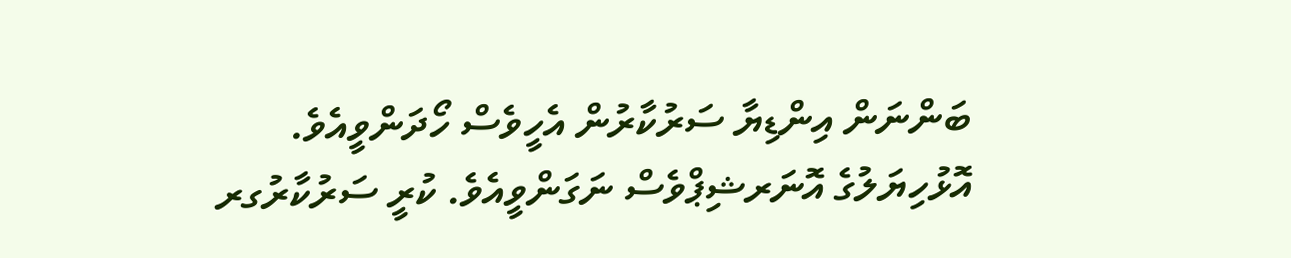ބަންނަން އިންޑިޔާ ސަރުކާރުން އެހީވެސް ހޯދަންވީއެވެ. އޮޅުހިޔަލުގެ އޮނަރޝިޕްވެސް ނަގަންވީއެވެ. ކުރީ ސަރުކާރުގރ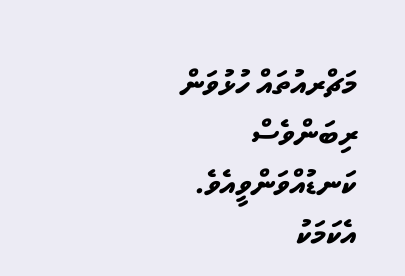މަޗްރއުތައް ހުޅުވަން ރިބަންވެސް ކަނޑުއްވަންވީއެވެ. އެކަމަކު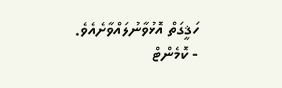ހަޤީގަތް އޮޅުވާނުލައްވާށެއެވެ.
- ކޮމެންޓް